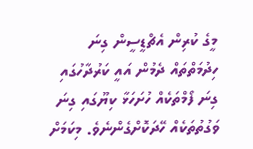މީގެ ކުރިން އެޗްޑީސީން ގިނަ ހިދުމަތްތައް ދެމުން އައީ ކަރުދާހުގައި ގިނަ ފޯމްތަކެއް ހުށަހަޅާ ކިޔޫގައި ގިނަ ވަގުތުތަކެއް ހޭދަކޮށްގެންނެވެ. މިކަމަށް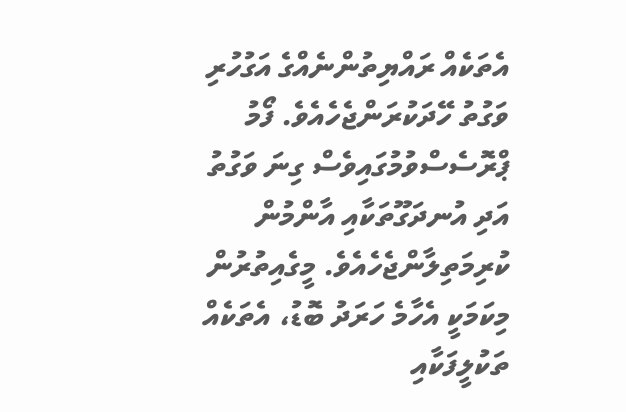އެތަކެއް ރައްޔިތުންނެއްގެ އަގުހުރި ވަގުތު ހޭދަކުރަންޖެހެއެވެ. ފޯމު ޕްރޮސެސްވުމުގައިވެސް ގިނަ ވަގުތު އަދި އުނދަގޫތަކާއި އާންމުން ކުރިމަތިލާންޖެހެއެވެ. މީގެއިތުރުން މިކަމަކީ އެހާމެ ހަރަދު ބޮޑު، އެތަކެއް ތަކުލީފަކާއި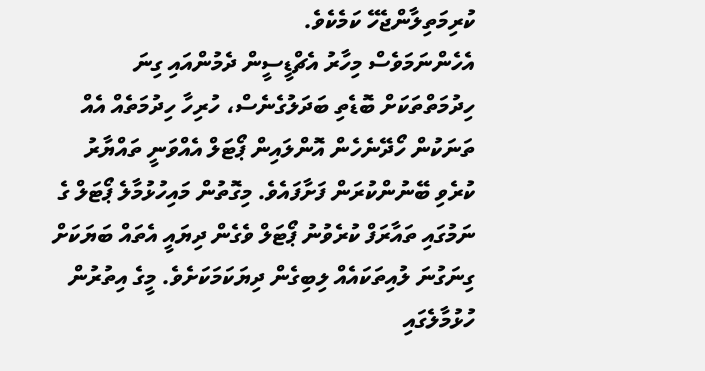ކުރިމަތިލާންޖެހޭ ކަމެކެވެ.
އެހެންނަމަވެސް މިހާރު އެޗްޑީސީން ދެމުންއައި ގިނަ ހިދުމަތްތަކަށް ބޮޑެތި ބަދަލުގެނެސް، ހުރިހާ ހިދުމަތެއް އެއް ތަނަކުން ހޯދޭނެހެން އޮންލައިން ޕޯޓަލް އެއްވަނީ ތައްޔާރު ކުރެވި ބޭނުންކުރަން ފަށާފައެވެ. މިގޮތުން މައިހުޅުމާލެ ޕޯޓަލް ގެ ނަމުގައި ތައާރަފް ކުރެވުނު ޕޯޓަލް ވެގެން ދިޔައީ އެތައް ބަޔަކަށް ގިނަގުނަ ލުއިތަކައެއް ލިބިގެން ދިޔަކަމަކަށެވެ. މީގެ އިތުރުން ހުޅުމާލެގައި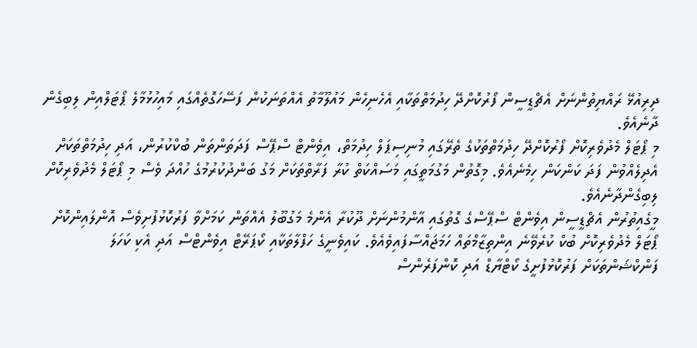ދިރިއުޅޭ ރައްޔިތުންނަށް އެޗްޑީސީން ފޯރުކޮށްދޭ ހިދުމަތްތަކާއި އެހެނިހެން މައުލޫމާތު އެއްތަނަކުން ފަސޭހަގޮތެއްގައި މައިހުޅުމާލެ ޕޯޓަލްއިން ލިބިގެން ދާނެއެވެ.
މި ޕޯޓަލް މެދުވެރިކޮށް ފޯރުކޮށްދޭ ހިދުމަތްތަކުގެ ތެރޭގައި މުނިސިޕަލް ހިދުމަތް، އިވެންޓް ސްޕޭސް ފަދަތަންތަން ބުކްކުރުން، އަދި ހިދުމަތްތަކަށް އެދިލެއްވުން ފަދަ ކަންކަން ހިމެނެއެވެ. މިގޮތުން މަގުމަތީގައި މަސައްކަތް ކުރާ ފަރާތްތަކަށް މަގު ބަންދުކުރުމުގެ ހުއްދަ ވެސް މި ޕޯޓަލް މެދުވެރިކޮށް ލިބިގެންދާނެއެވެ.
މީގެއިތުރުން އެޗްޑީސީން އިވެންޓް ސްޕޭސްގެ ގޮތުގައި އާންމުންނަށް ދޫކުރާ އެންމެ މަގުބޫލު އެއްތަން ކަމަށްވާ ފަރުކޮޅުފުށިވެސް އޮންލައިންކޮށް ޕޯޓަލް މެދުވެރިކޮށް ބުކް ކުރެވޭނެ އިންތިޒާމްތައް ހަމަޖައްސާފައިވެއެވެ. ކައިވެނީގެ ހަފްލާތަކާއި ކޯޕަރޭޓް އިވެންޓްސް އަދި އެކި ކަހަލަ ފަންކްޝަންތަކަށް ފަރުކޮޅުފުށީގެ ކޯޓްޔާޑް އަދި ކޮންފަރެންސް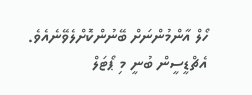ހޯލް އާންމުންނަށް ބޭނުންކޮށްލެވޭނެއެވެ.
އެޗްޑީސީން ބުނީ މި ޕޯޓަލް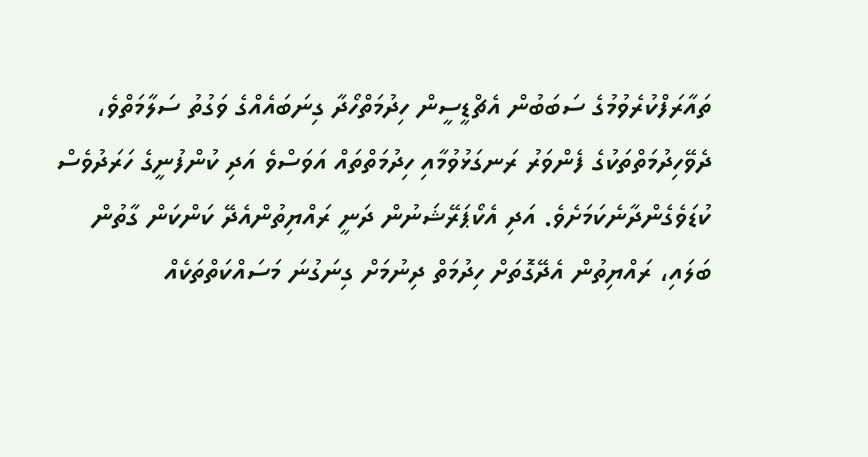ތައާރަފްކުރެވުމުގެ ސަބަބުން އެޗްޑީސީން ހިދުމަތްހޯދާ ގިނަބައެއްގެ ވަގުތު ސަލާމަތްވެ، ދެވޭހިދުމަތްތަކުގެ ފެންވަރު ރަނގަޅުވުމާއި ހިދުމަތްތައް އަވަސްވެ އަދި ކުންފުނީގެ ހަރަދުވެސް ކުޑަވެގެންދާނެކަމަށެވެ. އަދި އެކޯޕަރޭޝަނުން ދަނީ ރައްޔިތުންއެދޭ ކަންކަން ގާތުން ބަލައި، ރައްޔިތުން އެދޭގޮތަށް ހިދުމަތް ދިނުމަށް ގިނަގުނަ މަސައްކަތްތަކެއް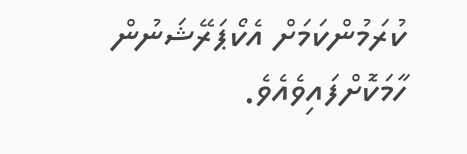ކުރަމުންކަމަށް އެކޯޕަރޭޝަނުން ހާމަކޮށްފައިވެއެވެ.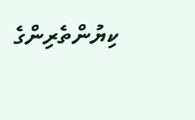ކިޔުންތެރިންގެ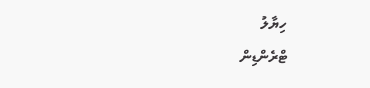ހިޔާލު
ޓްރެންޑިން